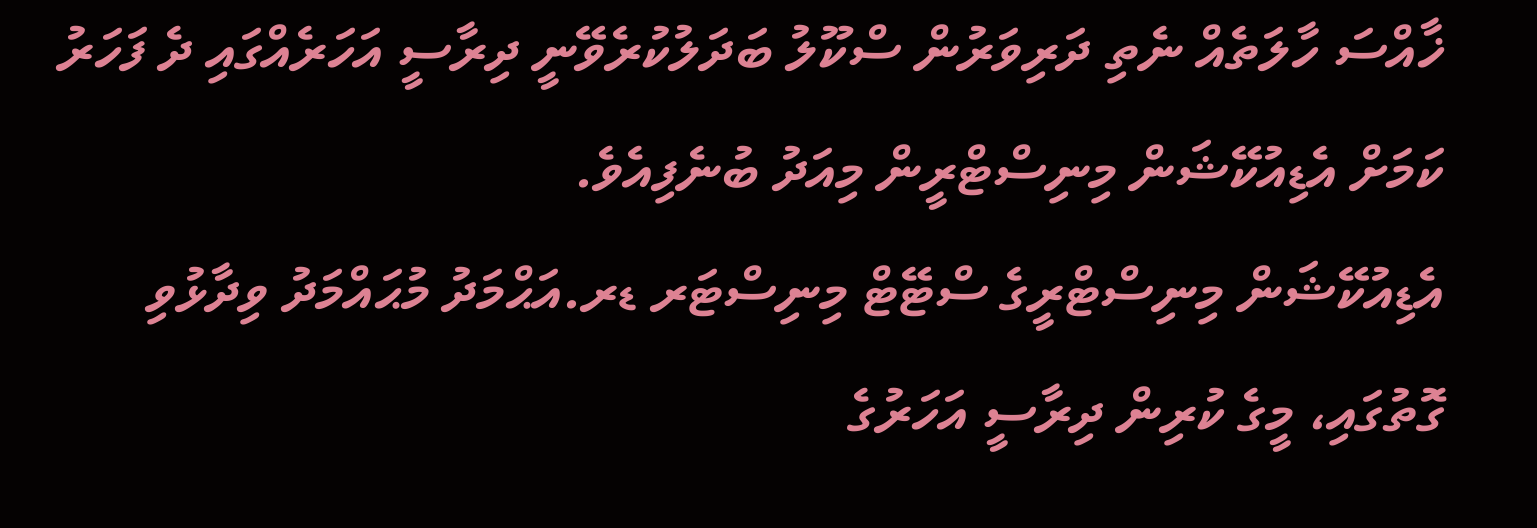ޚާއްސަ ހާލަތެއް ނެތި ދަރިވަރުން ސްކޫލު ބަދަލުކުރެވޭނީ ދިރާސީ އަހަރެއްގައި ދެ ފަހަރު ކަމަށް އެޑިއުކޭޝަން މިނިސްޓްރީން މިއަދު ބުނެފިއެވެ.
އެޑިއުކޭޝަން މިނިސްޓްރީގެ ސްޓޭޓް މިނިސްޓަރ ޑރ.އަޙްމަދު މުޙައްމަދު ވިދާޅުވި ގޮތުގައި، މީގެ ކުރިން ދިރާސީ އަހަރުގެ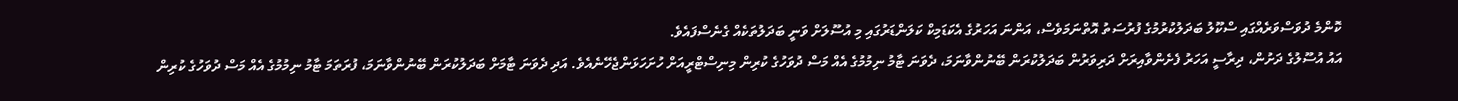ކޮންމެ ދުވަސްވަރެއްގައި ސްކޫލު ބަދަލުކުރުމުގެ ފުރުސަތު އޮތްނަމަވެސް، އަންނަ އަހަރުގެ އެކަޑަމިކް ކަލަންޑަރުގައި މި އުސޫލަށް ވަނީ ބަދަލުތަކެއް ގެނެސްފައެވެ.
އައު އުސޫލުގެ ދަށުން، ދިރާސީ އަހަރު ފެށެންވާއިރަށް ދަރިވަރުން ބަދަލުކުރަން ބޭނުންވާނަމަ، ދެވަނަ ޓާމު ނިމުމުގެ އެއް މަސް ދުވަހުގެ ކުރިން މިނިސްޓްރީއަށް ހުށަހަޅަންޖެހޭނެއެވެ. އަދި ދެވަނަ ޓާމަށް ބަދަލުކުރަން ބޭނުންވާނަމަ، ފުރަތަމަ ޓާމު ނިމުމުގެ އެއް މަސް ދުވަހުގެ ކުރިން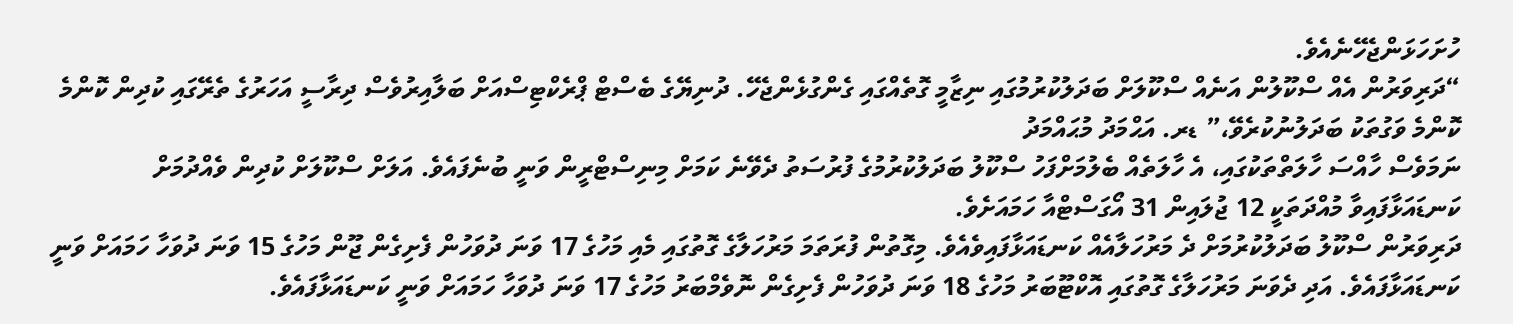ހުށަހަޅަންޖެހޭނެއެވެ.
“ދަރިވަރުން އެއް ސްކޫލުން އަނެއް ސްކޫލަށް ބަދަލުކުރުމުގައި ނިޒާމީ ގޮތެއްގައި ގެންގުޅެންޖެހޭ. ދުނިޔޭގެ ބެސްޓް ޕްރެކްޓިސްއަށް ބަލާއިރުވެސް ދިރާސީ އަހަރުގެ ތެރޭގައި ކުދިން ކޮންމެ ކޮންމެ ވަގުތަކު ބަދަލުނުކުރެވޭ،” ޑރ. އަޙްމަދު މުޙައްމަދު
ނަމަވެސް ހާއްސަ ހާލަތްތަކުގައި، އެ ހާލަތެއް ބެލުމަށްފަހު ސްކޫލު ބަދަލުކުރުމުގެ ފުރުސަތު ދެވޭނެ ކަމަށް މިނިސްޓްރީން ވަނީ ބުނެފައެވެ. އަލަށް ސްކޫލަށް ކުދިން ވެއްދުމަށް ކަނޑައަޅާފައިވާ މުއްދަތަކީ 12 ޖުލައިން 31 އޯގަސްޓްއާ ހަމައަށެވެ.
ދަރިވަރުން ސްކޫލު ބަދަލުކުރުމަށް ދެ މަރުހަލާއެއް ކަނޑައަޅާފައިވެއެވެ. މިގޮތުން ފުރަތަމަ މަރުހަލާގެ ގޮތުގައި މެއި މަހުގެ 17 ވަނަ ދުވަހުން ފެށިގެން ޖޫން މަހުގެ 15 ވަނަ ދުވަހާ ހަމައަށް ވަނީ ކަނޑައަޅާފައެވެ. އަދި ދެވަނަ މަރުހަލާގެ ގޮތުގައި އޮކްޓޫބަރު މަހުގެ 18 ވަނަ ދުވަހުން ފެށިގެން ނޮވެމްބަރު މަހުގެ 17 ވަނަ ދުވަހާ ހަމައަށް ވަނީ ކަނޑައަޅާފައެވެ.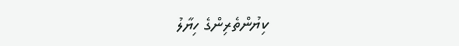ކިޔުންތެރިންގެ ހިޔާލު